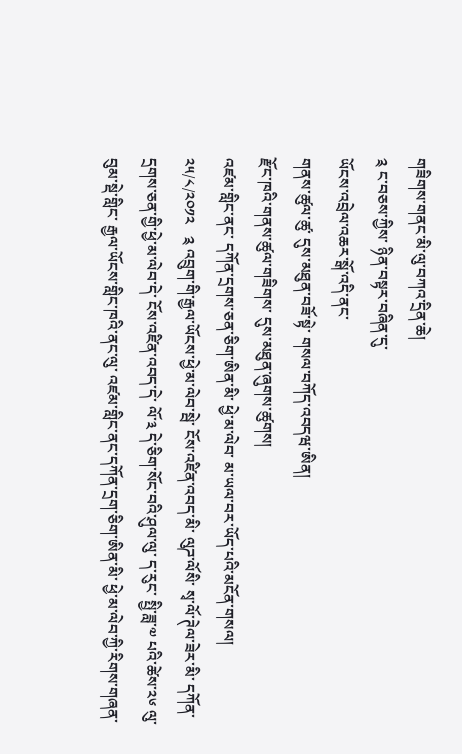གཟིགས་གནང་མི་ལུ་བཀའ་དྲིན་ཆེ།
༉ ང་བཅས་ཀྱིས་ ཉིན་བསྟར་བཞིན་དུ་
ཡོངས་འབྲེལ་འཆར་སྒོ་འདི་ནང་
གནས་ཚུལ་ཚུ་ དུས་མཐུན་བཟོ་སྟེ་ གསལ་བཀོད་འབདཝ་ཨིན།
རྫོང་ཁའི་གནས་ཚུལ་གཟིགས་ དུས་མཐུན་ཞུགས་ཚུགས།
འཛམ་གླིང་ནང་ དཀོན་དྲགས་ཅན་ཅིག་ཨིན་མི་ ཕྱེ་མ་ལེབ་ མ་ཡལ་བར་ཡོད་པའི་མངོན་གསལ།
༢༥/༨/༢༠༡༢   ༉ འབྲུག་གི་རྒྱལ་ཡོངས་ཕྱེ་མ་ལེབ་སྦེ་ ངོས་འཛིན་འབད་མི་ ལུཌ་ལོསི་ སྭ་ལོ་ཊེལ་ཟེར་མི་ དཀོན་དྲགས་ཅན་གྱི་ཕྱེ་མ་ལེབ་དེ་ ངོས་འཛིན་འབད་དེ་ ལོ་༣ དེ་ཅིག་སོང་བའི་ཤུལ་ལུ་ ད་རུང་ སྤྱི་ཟླ་༧ པའི་ཚེས་༢༦ ལུ་ བུམ་སྡེ་གླིང་ རྒྱལ་ཡོངས་གླིང་ཁའི་ནང་ལུ་ འཛམ་གླིང་ནང་དཀོན་དྲག་ཅིག་ཨིན་མི་ ཕྱེ་མ་ལེབ་ཀྱི་རིགས་གཞན་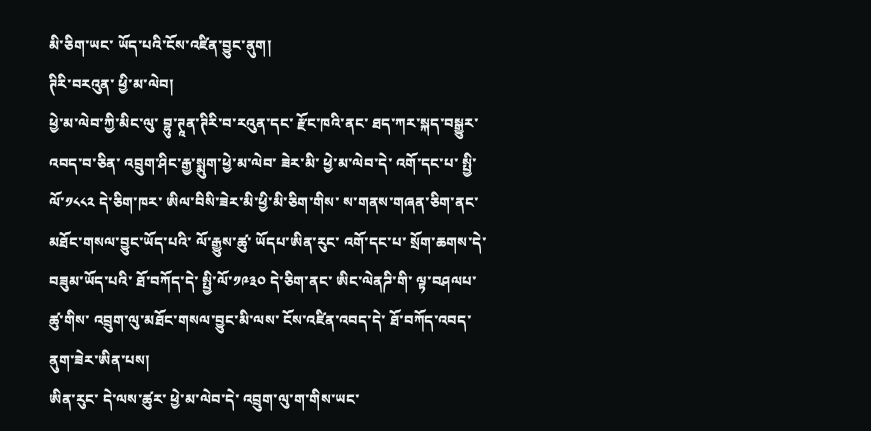མི་ཅིག་ཡང་ ཡོད་པའི་ངོས་འཛིན་བྱུང་ནུག།
ཊིརི་བརའུན་ ཕྱི་མ་ལེབ།
ཕྱེ་མ་ལེབ་ཀྱི་མིང་ལུ་ བྷུ་ཊཱན་ཊིརི་བ་རའུན་དང་ རྫོང་ཁའི་ནང་ ཐད་ཀར་སྐད་བསྒྱུར་འབད་བ་ཅིན་ འབྲུག་ཤིང་རྒྱ་སྨུག་ཕྱེ་མ་ལེབ་ ཟེར་མི་ ཕྱེ་མ་ལེབ་དེ་ འགོ་དང་པ་ སྤྱི་ལོ་༡༨༨༢ དེ་ཅིག་ཁར་ ཨིལ་བིསི་ཟེར་མི་ཕྱི་མི་ཅིག་གིས་ ས་གནས་གཞན་ཅིག་ནང་ མཐོང་གསལ་བྱུང་ཡོད་པའི་ ལོ་རྒྱུས་ཚུ་ ཡོདཔ་ཨིན་རུང་ འགོ་དང་པ་ སྲོག་ཆགས་དེ་བཟུམ་ཡོད་པའི་ ཐོ་བཀོད་དེ་ སྤྱི་ལོ་༡༩༣༠ དེ་ཅིག་ནང་ ཨིང་ལེནཌི་གི་ ལྟ་བཤལཔ་ཚུ་གིས་ འབྲུག་ལུ་མཐོང་གསལ་བྱུང་མི་ལས་ ངོས་འཛིན་འབད་དེ་ ཐོ་བཀོད་འབད་ནུག་ཟེར་ཨིན་པས།
ཨིན་རུང་ དེ་ལས་ཚུར་ ཕྱེ་མ་ལེབ་དེ་ འབྲུག་ལུ་ག་གིས་ཡང་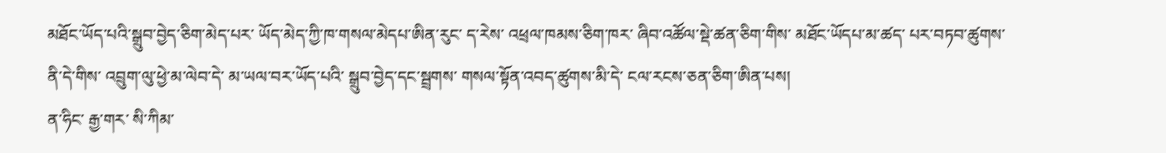མཐོང་ཡོད་པའི་སྒྲུབ་བྱེད་ཅིག་མེད་པར་ ཡོད་མེད་ཀྱི་ཁ་གསལ་མེདཔ་ཨིན་རུང་ ད་རེས་ འཕྲལ་ཁམས་ཅིག་ཁར་ ཞིབ་འཚོལ་སྡེ་ཚན་ཅིག་གིས་ མཐོང་ཡོདཔ་མ་ཚད་ པར་བཏབ་ཚུགས་ནི་དེ་གིས་ འབྲུག་ལུ་ཕྱེ་མ་ལེབ་དེ་ མ་ཡལ་བར་ཡོད་པའི་ སྒྲུབ་བྱེད་དང་སྦྲགས་ གསལ་སྟོན་འབད་ཚུགས་མི་དེ་ ངལ་རངས་ཅན་ཅིག་ཨིན་པས།
ན་ཧིང་ རྒྱ་གར་ སི་ཀིམ་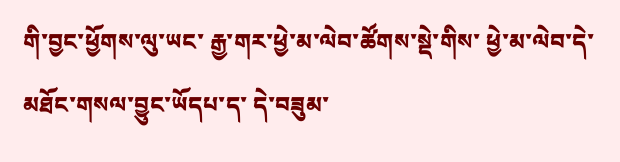གི་བྱང་ཕྱོགས་ལུ་ཡང་ རྒྱ་གར་ཕྱེ་མ་ལེབ་ཚོགས་སྡེ་གིས་ ཕྱེ་མ་ལེབ་དེ་ མཐོང་གསལ་བྱུང་ཡོདཔ་ད་ དེ་བཟུམ་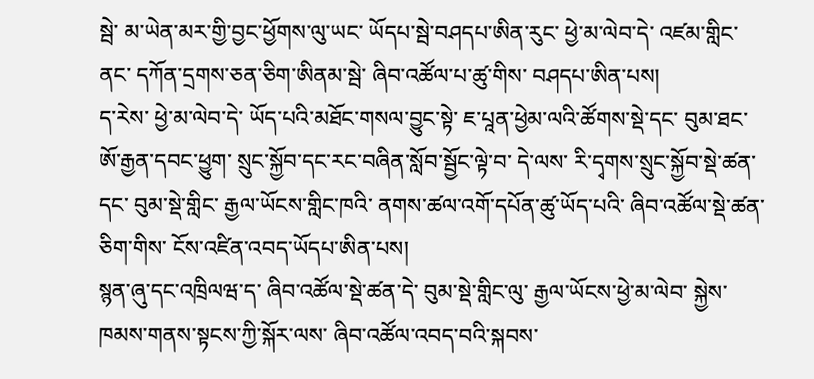སྦེ་ མ་ཡེན་མར་གྱི་བྱང་ཕྱོགས་ལུ་ཡང་ ཡོདཔ་སྦེ་བཤདཔ་ཨིན་རུང་ ཕྱེ་མ་ལེབ་དེ་ འཛམ་གླིང་ནང་ དཀོན་དྲགས་ཅན་ཅིག་ཨིནམ་སྦེ་ ཞིབ་འཚོལ་པ་ཚུ་གིས་ བཤདཔ་ཨིན་པས།
ད་རེས་ ཕྱེ་མ་ལེབ་དེ་ ཡོད་པའི་མཐོང་གསལ་བྱུང་སྟེ་ ཇ་པཱན་ཕྱེམ་ལའི་ཚོགས་སྡེ་དང་ བུམ་ཐང་ ཨོ་རྒྱན་དབང་ཕྱུག་ སྲུང་སྐྱོབ་དང་རང་བཞིན་སློབ་སྦྱོང་ལྟེ་བ་ དེ་ལས་ རི་དྭགས་སྲུང་སྐྱོབ་སྡེ་ཚན་དང་ བུམ་སྡེ་གླིང་ རྒྱལ་ཡོངས་གླིང་ཁའི་ ནགས་ཚལ་འགོ་དཔོན་ཚུ་ཡོད་པའི་ ཞིབ་འཚོལ་སྡེ་ཚན་ཅིག་གིས་ ངོས་འཛིན་འབད་ཡོདཔ་ཨིན་པས།
སྙན་ཞུ་དང་འཁྲིལཝ་ད་ ཞིབ་འཚོལ་སྡེ་ཚན་དེ་ བུམ་སྡེ་གླིང་ལུ་ རྒྱལ་ཡོངས་ཕྱེ་མ་ལེབ་ སྐྱེས་ཁམས་གནས་སྟངས་ཀྱི་སྐོར་ལས་ ཞིབ་འཚོལ་འབད་བའི་སྐབས་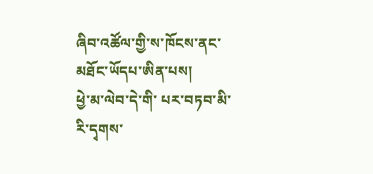ཞིབ་འཚོལ་གྱི་ས་ཁོངས་ནང་ མཐོང་ཡོདཔ་ཨིན་པས།
ཕྱེ་མ་ལེབ་དེ་གི་ པར་བཏབ་མི་ རི་དྭགས་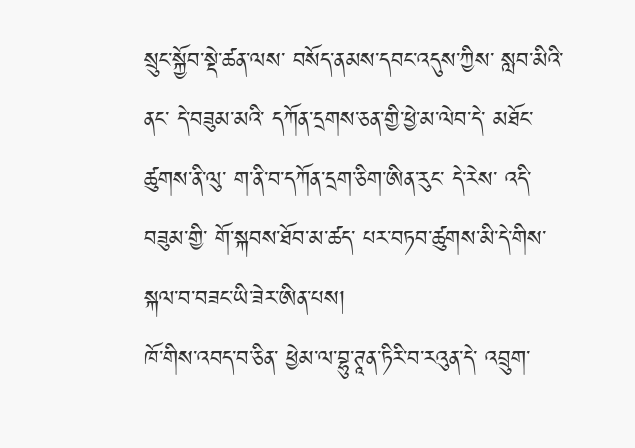སྲུང་སྐྱོབ་སྡེ་ཚན་ལས་ བསོད་ནམས་དབང་འདུས་ཀྱིས་ སླབ་མིའི་ནང་ དེ་བཟུམ་མའི་ དཀོན་དྲགས་ཅན་གྱི་ཕྱེ་མ་ལེབ་དེ་ མཐོང་ཚུགས་ནི་ལུ་ ག་ནི་བ་དཀོན་དྲག་ཅིག་ཨིན་རུང་ དེ་རེས་ འདི་བཟུམ་གྱི་ གོ་སྐབས་ཐོབ་མ་ཚད་ པར་བཏབ་ཚུགས་མི་དེ་གིས་ སྐལ་བ་བཟང་ཡི་ཟེར་ཨིན་པས།
ཁོ་གིས་འབད་བ་ཅིན་ ཕྱེམ་ལ་བྷུ་ཊཱན་ཏིརི་བ་རའུན་དེ་ འབྲུག་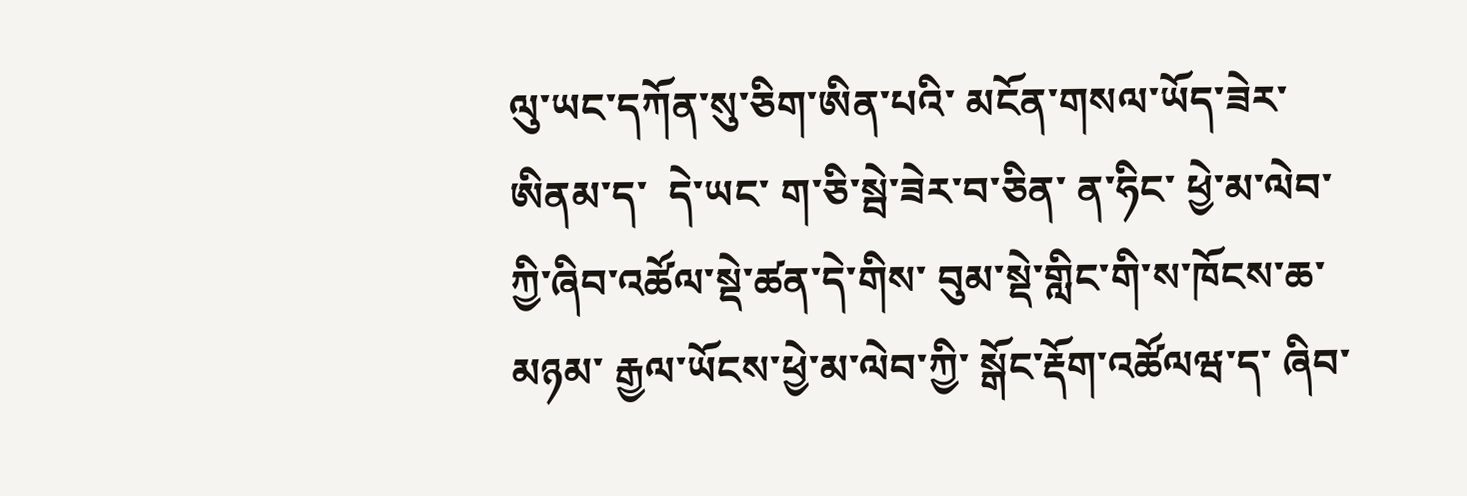ལུ་ཡང་དཀོན་སུ་ཅིག་ཨིན་པའི་ མངོན་གསལ་ཡོད་ཟེར་ཨིནམ་ད་  དེ་ཡང་ ག་ཅི་སྦེ་ཟེར་བ་ཅིན་ ན་ཧིང་ ཕྱེ་མ་ལེབ་ཀྱི་ཞིབ་འཚོལ་སྡེ་ཚན་དེ་གིས་ བུམ་སྡེ་གླིང་གི་ས་ཁོངས་ཆ་མཉམ་ རྒྱལ་ཡོངས་ཕྱེ་མ་ལེབ་ཀྱི་ སྒོང་རྡོག་འཚོལཝ་ད་ ཞིབ་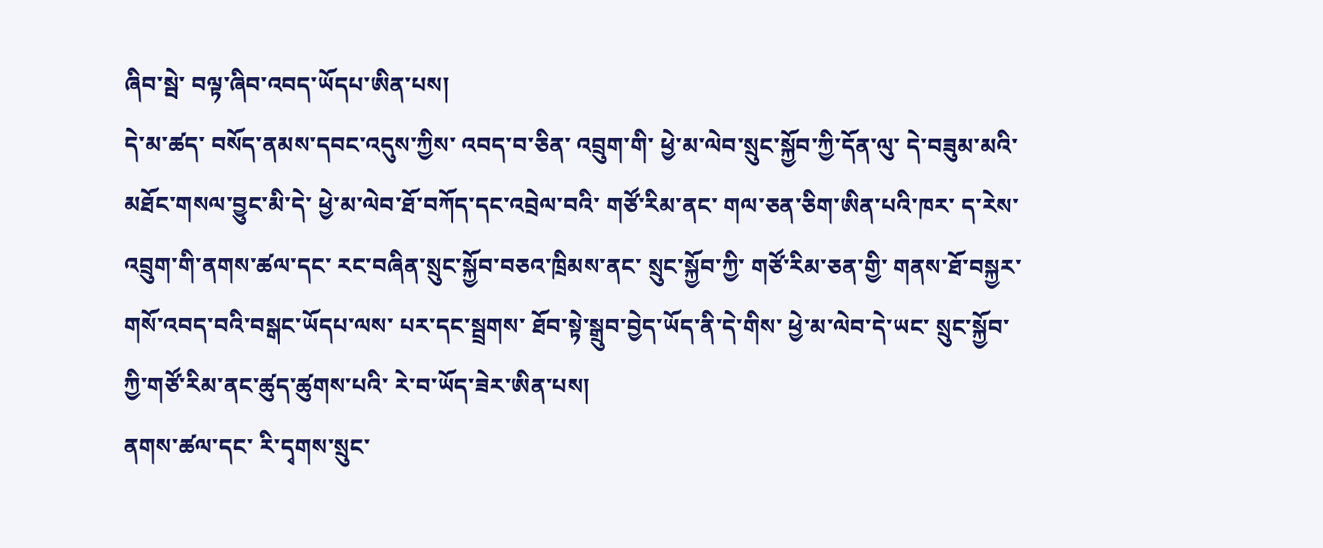ཞིབ་སྦེ་ བལྟ་ཞིབ་འབད་ཡོདཔ་ཨིན་པས།
དེ་མ་ཚད་ བསོད་ནམས་དབང་འདུས་ཀྱིས་ འབད་བ་ཅིན་ འབྲུག་གི་ ཕྱེ་མ་ལེབ་སྲུང་སྐྱོབ་ཀྱི་དོན་ལུ་ དེ་བཟུམ་མའི་མཐོང་གསལ་བྱུང་མི་དེ་ ཕྱེ་མ་ལེབ་ཐོ་བཀོད་དང་འབྲེལ་བའི་ གཙོ་རིམ་ནང་ གལ་ཅན་ཅིག་ཨིན་པའི་ཁར་ ད་རེས་འབྲུག་གི་ནགས་ཚལ་དང་ རང་བཞིན་སྲུང་སྐྱོབ་བཅའ་ཁྲིམས་ནང་ སྲུང་སྐྱོབ་ཀྱི་ གཙོ་རིམ་ཅན་གྱི་ གནས་ཐོ་བསྐྱར་གསོ་འབད་བའི་བསྒང་ཡོདཔ་ལས་ པར་དང་སྦྲགས་ ཐོབ་སྟེ་སྒྲུབ་བྱེད་ཡོད་ནི་དེ་གིས་ ཕྱེ་མ་ལེབ་དེ་ཡང་ སྲུང་སྐྱོབ་ཀྱི་གཙོ་རིམ་ནང་ཚུད་ཚུགས་པའི་ རེ་བ་ཡོད་ཟེར་ཨིན་པས།
ནགས་ཚལ་དང་ རི་དྭགས་སྲུང་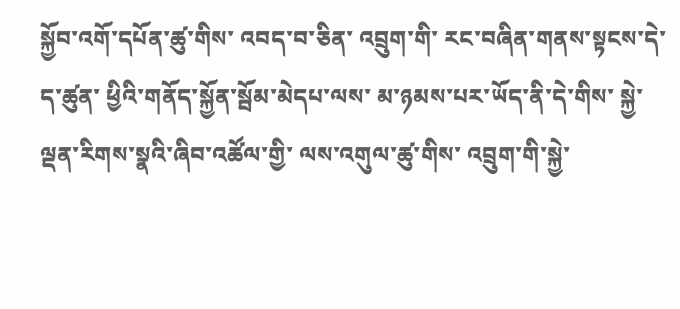སྐྱོབ་འགོ་དཔོན་ཚུ་གིས་ འབད་བ་ཅིན་ འབྲུག་གི་ རང་བཞིན་གནས་སྟངས་དེ་ ད་ཚུན་ ཕྱིའི་གནོད་སྐྱོན་སྦོམ་མེདཔ་ལས་ མ་ཉམས་པར་ཡོད་ནི་དེ་གིས་ སྐྱེ་ལྡན་རིགས་སྣའི་ཞིབ་འཚོལ་གྱི་ ལས་འགུལ་ཚུ་གིས་ འབྲུག་གི་སྐྱེ་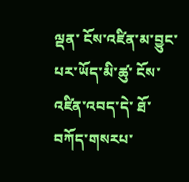ལྡན་ ངོས་འཛིན་མ་བྱུང་པར་ཡོད་མི་ཚུ་ ངོས་འཛིན་འབད་དེ་ ཐོ་བཀོད་གསརཔ་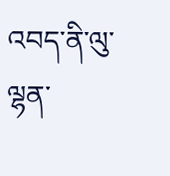འབད་ནི་ལུ་ ལྷན་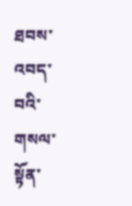ཐབས་འབད་བའི་ གསལ་སྟོན་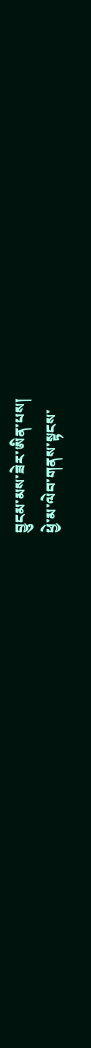བྱུངམ་མས་ཟེར་ཨིན་པས།
ཕྱེ་མ་ལེབ་གནས་སྟངས་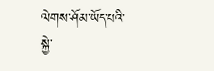ལེགས་ཤོམ་ཡོད་པའི་ སྐྱེ་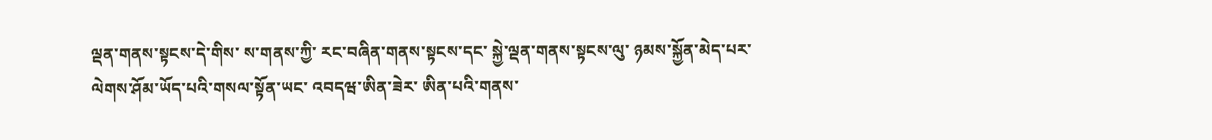ལྡན་གནས་སྟངས་དེ་གིས་ ས་གནས་ཀྱི་ རང་བཞིན་གནས་སྟངས་དང་ སྐྱེ་ལྡན་གནས་སྟངས་ལུ་ ཉམས་སྐྱོན་མེད་པར་ ལེགས་ཤོམ་ཡོད་པའི་གསལ་སྟོན་ཡང་ འབདཝ་ཨིན་ཟེར་ ཨིན་པའི་གནས་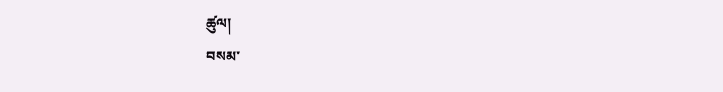ཚུལ།
བསམ་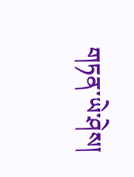གཏན་ཡེ་ཤེས།